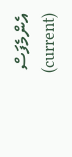އެންމެފަސް (current)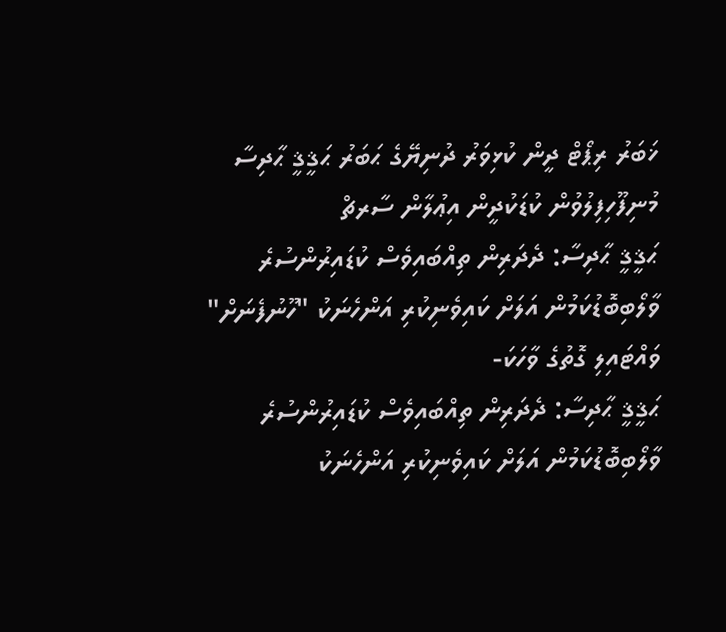ޚަބަރު ރިޕޯޓް ދީން ކުޅިވަރު ދުނިޔޭގެ ޙަބަރު ޙަޤީޤީ ޙާދިސާ މުނިފޫހިފިލުވުން ކުޑަކުދީން އިޢުލާން ސާރޗް
ޙަޤީޤީ ޙާދިސާ: ދެދަރިން ތިއްބައިވެސް ކުޑައިރުންސުރެ ވާލޯބިބޮޑުކަމުން އަލަށް ކައިވެނިކުރި އަންހެނަކު "ހޫނުފެނަށް" ވައްޓައިލި ގޮތުގެ ވާހަކަ-
ޙަޤީޤީ ޙާދިސާ: ދެދަރިން ތިއްބައިވެސް ކުޑައިރުންސުރެ ވާލޯބިބޮޑުކަމުން އަލަށް ކައިވެނިކުރި އަންހެނަކު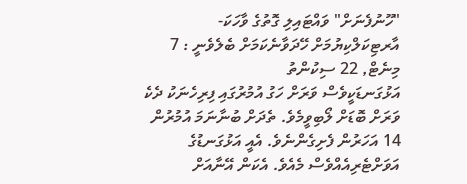"ހޫނުފެނަށް" ވައްޓައިލި ގޮތުގެ ވާހަކަ-
އާރޓިކަލްކިޔުމަށް ހޭދަވާނެކަމަށް ބެލެވެނީ : 7 މިނެޓް, 22 ސިކުންތު
އަޅުގަނޑަކީވެސް ވަރަށް ހަގު އުމުރުގައި ފިރިހެނަކު ދެކެ ވަރަށް ބޮޑަށް ލޯބިވީމެވެ. ތެދަށް ބުނާނަމަ އުމުރުން 14 އަހަރުން ފެށިގެންނެވެ. އެއީ އަޅުގަނޑުގެ އަވަށްޓެރިއެއްވެސް މެއެވެ. އެކަން އޭނާއަށް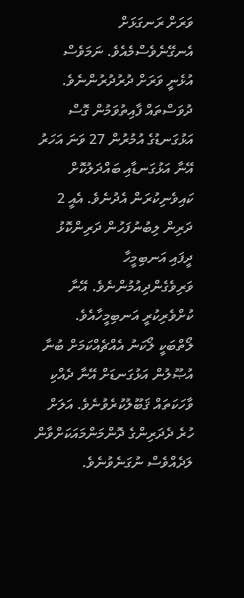ވަރަށް ރަނގަޅަށް އެނގޭނެވެސްމެއެވެ. ނަމަވެސް އުޅެނީ ވަރަށް ދުރުދުރުންނެވެ.
ދުވަސްތައް ފާއިތުވަމުން ގޮސް އަޅުގަނޑުގެ އުމުރުން 27 ވަނަ އަހަރު އޭނާ އަޅުގަނޑާއި ބައްދަލުކޮށް ކައިވެނިކުރަން އެދުނެވެ. އެއީ 2 ދަރިން ލިބުނުފަހުން ދަރިންކޮޅު ދީފައި އަނބިމީހާ ވަރިވެގެންދިއުމުންނެވެ. އޭނާ ކުށްވެރިކުރީ އަނބިމީހާއެވެ.
ލޯތްބަކީ ލޯކަނު އެއްޗެއްކަމަށް ބުނާ އުޞޫލުން އަޅުގަނޑަށް އޭނާ ދެއްކި ވާހަކަތައް ޤަބޫލުކުރެވުނެވެ. އަލަށް ހުރެ ދެދަރިންގެ ދޮންމަންމައަކަށްވާން ލަދެއްވެސް ނުގަނެވުނެވެ.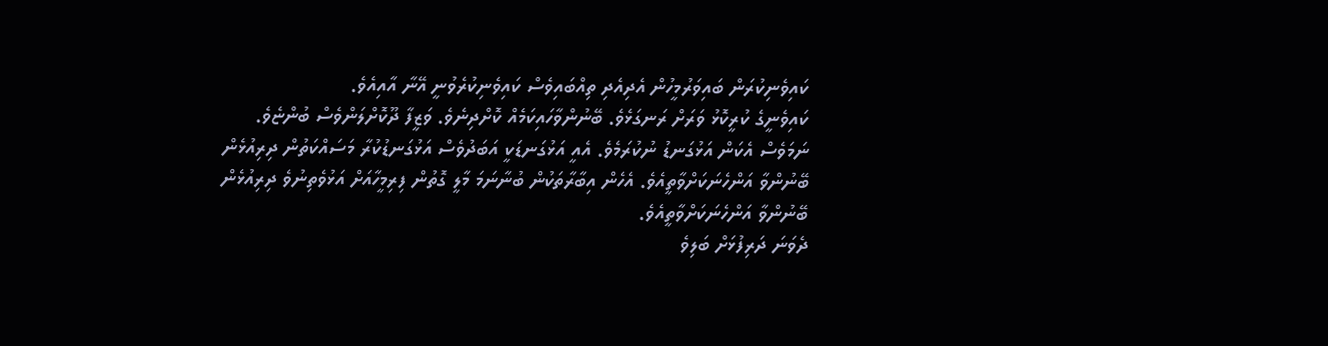ކައިވެނިކުރަން ބައިވަރުމީހުން އެދިއެދި ތިއްބައިވެސް ކައިވެނިކުރެވުނީ އޭނާ އާއިއެވެ.
ކައިވެނީގެ ކުރީކޮޅު ވަރަށް ރަނގަޅެވެ. ބޭނުންވާހައިކަމެއް ކޮށްދިނެވެ. ވަޒީފާ ދޫކޮށްލަންވެސް ބުންޏެވެ. ނަމަވެސް އެކަން އަޅުގަނޑު ނުކުރަމެވެ. އެއީ އަޅުގަނޑަކީ އަބަދުވެސް އަޅުގަނޑުކުރާ މަސައްކަތުން ދިރިއުޅެން ބޭނުންވާ އަންހެނަކަށްވާތީއެވެ. އެހެން އިބާރާތަކުން ބުނާނަމަ މާލީ ގޮތުން ފިރިމީހާއަށް އަޅުވެތިނުވެ ދިރިއުޅެން ބޭނުންވާ އަންހެނަކަށްވާތީއެވެ.
ދެވަނަ ދަރިފުޅަށް ބަލިވެ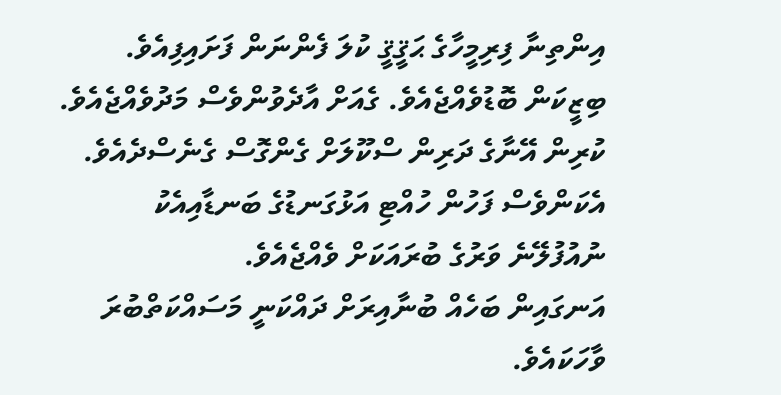އިންތިނާ ފިރިމީހާގެ ޙަޤީޤީ ކުލަ ފެންނަން ފަށައިފިއެވެ. ބިޒީކަން ބޮޑުވެއްޖެއެވެ. ގެއަށް އާދެވުންވެސް މަދުވެއްޖެއެވެ. ކުރިން އޭނާގެ ދަރިން ސްކޫލަށް ގެންގޮސް ގެނެސްދެއެވެ. އެކަންވެސް ފަހުން ހުއްޓި އަޅުގަނޑުގެ ބަނޑާއިއެކު ނުއުފުލޭނެ ވަރުގެ ބުރައަކަށް ވެއްޖެއެވެ.
އަނގައިން ބަހެއް ބުނާއިރަށް ދައްކަނީ މަސައްކަތްބުރަ ވާހަކައެވެ.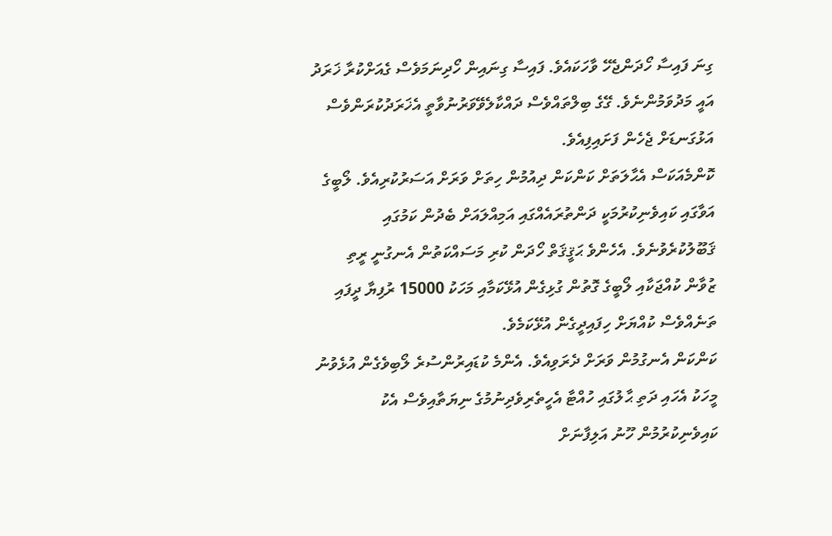ގިނަ ފައިސާ ހޯދަންޖެހޭ ވާހަކައެވެ. ފައިސާ ގިނައިން ހޯދިނަމަވެސް ގެއަށްކުރާ ޚަރަދު އައީ މަދުވަމުންނެވެ. ގޭގެ ބިލްތައްވެސް ދައްކާލެވޭވަރުނުވާތީ އެޚަރަދުކުރަންވެސް އަޅުގަނޑަށް ޖެހެން ފަށައިފިއެވެ.
ކޮންމެއަކަސް އެޙާލަތަށް ކަންކަން ދިއުމުން ހިތަށް ވަރަށް އަސަރުކުރިއެވެ. ލޯބީގެ އަވާގައި ކައިވެނިކުރުމަކީ ދަންތުރައެއްގައި އަމިއްލައަށް ބެދުން ކަމުގައި ޤަބޫލުކުރެވުނެވެ. އެހެންވެ ޙަޤީޤަތް ހޯދަން ކުރި މަސައްކަތުން އެނގުނީ ރީތި ޒުވާން ކުއްޖަކާއި ލޯބީގެ ގޮތުން ގުޅިގެން އުޅޭކަމާއި މަހަކު 15000 ރުފިޔާ ދީފައި ތަނެއްވެސް ކުއްޔަށް ހިފައިދީގެން އުޅޭކަމެވެ.
ކަންކަން އެނގުމުން ވަރަށް ދެރަވިއެވެ. އެންމެ ކުޑައިރުންސުރެ ލޯބިވެގެން އުޅެވުނު މީހަކު އެހައި ދަތި ޙާލުގައި ހުއްޓާ އެހީތެރިވެދިނުމުގެ ނިޔަތާއިވެސް އެކު ކައިވެނިކުރުމުން ހޫނު އަލިފާނަށް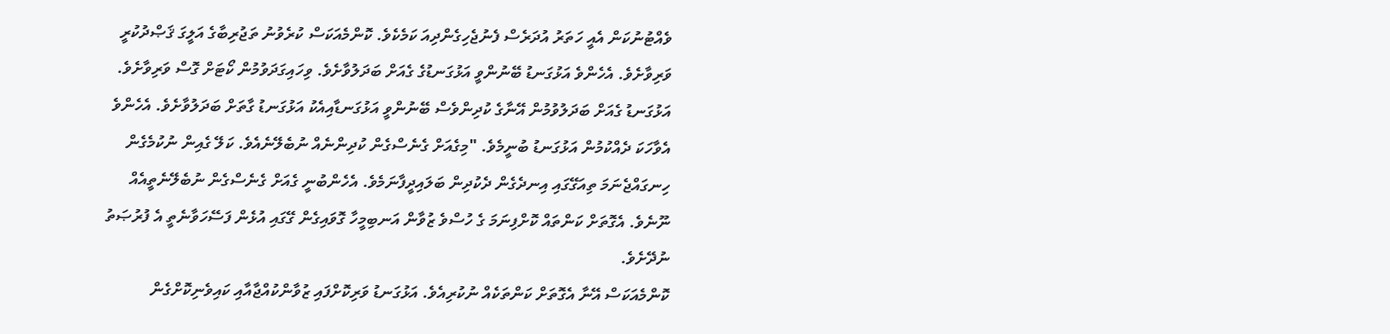ވެއްޓުނުކަން އެއީ ހަތަރު އުދަރެސް ފެނުޖެހިގެންދިއަ ކަމެކެވެ. ކޮންމެއަކަސް ކުރެވުނު ތަޖުރިބާގެ އަލީގަ ޤަޞްދުކުރީ ވަރިވާށެވެ. އެހެންވެ އަޅުގަނޑު ބޭނުންވީ އަޅުގަނޑުގެ ގެއަށް ބަދަލުވާށެވެ. ވިހައިގަދަވުމުން ކޯޓަށް ގޮސް ވަރިވާށެވެ.
އަޅުގަނޑު ގެއަށް ބަދަލުވުމުން އޭނާގެ ކުދިންވެސް ބޭނުންވީ އަޅުގަނޑާއިއެކު އަޅުގަނޑު ގާތަށް ބަދަލުވާށެވެ. އެހެންވެ އެވާހަކަ ދެއްކުމުން އަޅުގަނޑު ބުނީމެވެ. "މިގެއަށް ގެނެސްގެން ކުދިންނެއް ނުބެލޭނެއެވެ. ކަލޭ ގެއިން ނުކުމެގެން ހިނގައްޖެނަމަ ތިއަގޭގައި އިނދެގެން ދެކުދިން ބަލައިދީފާނަމެވެ. އެހެންބުނީ ގެއަށް ގެނެސްގެން ނުބެލޭނެތީއެއް ނޫނެވެ. އެގޮތަށް ކަންތައް ކޮށްފިނަމަ ގެ ހުސްވެ ޒުވާން އަނބިމީހާ ގޮވައިގެން ގޭގައި އުޅެން ފަސޭހަވާނެތީ އެ ފުރުޞަތު ނުދޭށެވެ.
ކޮންމެއަކަސް އޭނާ އެގޮތަށް ކަންތަކެއް ނުކުރިއެވެ. އަޅުގަނޑު ވަރިކޮށްފައި ޒުވާންކުއްޖާއާއި ކައިވެނިކޮށްގެން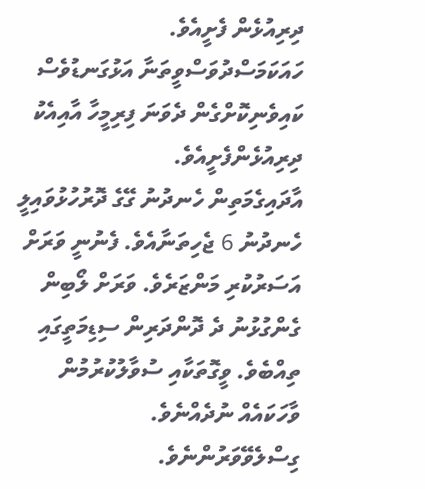ދިރިއުޅެން ފެށީއެވެ. ހައަކަމަސްދުވަސްވީތަނާ އަޅުގަނޑުވެސް ކައިވެނިކޮށްގެން ދެވަނަ ފިރިމީހާ އާއިއެކު ދިރިއުޅެންފެށީއެވެ.
އާދައިގެމަތިން ހެނދުނު ގޭގެ ދޮރުހުޅުވައިލީ ހެނދުނު 6 ޖެހިތަނާއެވެ. ފެނުނީ ވަރަށް އަސަރުކުރި މަންޒަރެވެ. ވަރަށް ލޯބިން ގެންގުޅުނު ދެ ދޮންދަރިން ސިޑިމަތީގައި ތިއްބެވެ. ވީގޮތަކާއި ސުވާލުކުރުމުން ވާހަކައެއް ނުދެއްނެވެ. ގިސްލެވޭވަރުންނެވެ.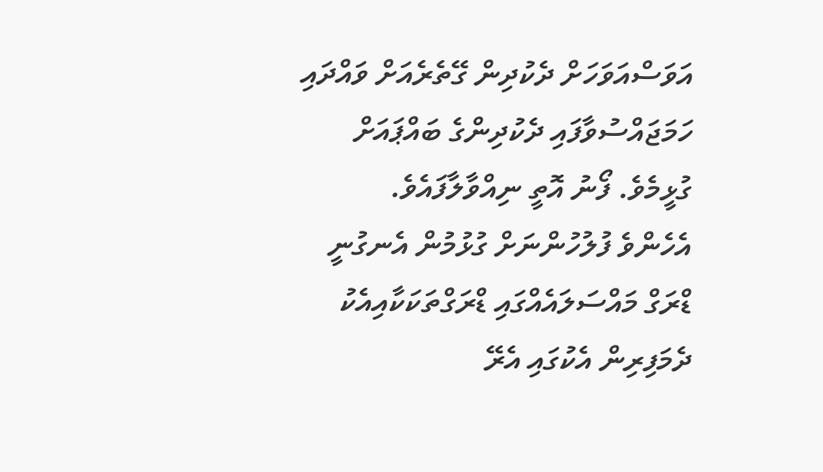އަވަސްއަވަހަށް ދެކުދިން ގޭތެރެއަށް ވައްދައި ހަމަޖައްސުވާފައި ދެކުދިންގެ ބައްޕައަށް ގުޅީމެވެ. ފޯނު އޮތީ ނިއްވާލާފައެވެ.
އެހެންވެ ފުލުހުންނަށް ގުޅުމުން އެނގުނީ ޑްރަގް މައްސަލައެއްގައި ޑްރަގްތަކަކާއިއެކު ދެމަފިރިން އެކުގައި އެރޭ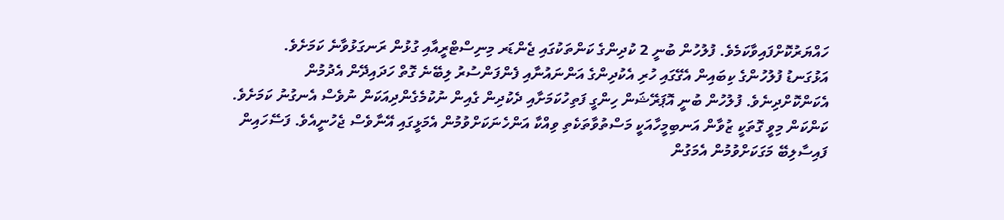ހައްޔަރުކޮށްފައިވާކަމެވެ. ފުލުހުން ބުނީ 2 ކުދިންގެ ކަންތަކުގައި ޖެންޑަރ މިނިސްޓްރީއާއި ގުޅުން ރަނގަޅުވާނެ ކަމަށެވެ.
އަޅުގަނޑު ފުލުހުންގެ ކިބައިން އެގޭގައި ހުރި އެކުދިންގެ އަންނައުނާއި ފެންފަންސުރު ލިބޭނެ ގޮތް ހަދައިދޭން އެދުމުން އެކަންކޮށްދިނެވެ. ފުލުހުން ބުނީ އޮޕަރޭޝަން ހިންގީ ފަތިހުކަމަށާއި ދެކުދިން ގެއިން ނުކުމެގެންދިއަކަން ނުވެސް އެނގުނު ކަމަށެވެ.
ކަންކަން މިވީ ގޮތަކީ ޒުވާން އަނބިމީހާއަކީ މަސްތުވާތަކެތި ވިއްކާ އަންހެނަކަށްވުމުން އެމަޅީގައި އޭނާވެސް ޖެހުނީއެވެ. ފަސޭހައިން ފައިސާލިބޭ މަގަކަށްވުމުން އެމަގުން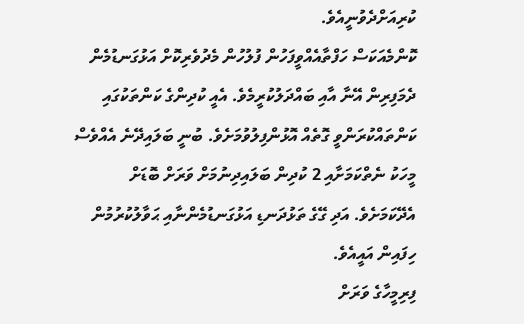ކުރިއަށްދެވުނީއެވެ.
ކޮންމެއަކަސް ހަފްތާއެއްވީފަހުން ފުލުހުން މެދުވެރިކޮށް އަޅުގަނޑުމެން ދެމަފިރިން އޭނާ އާއި ބައްދަލުކުރީމެވެ. އެއީ ކުދިންގެ ކަންތަކުގައި ކަންތައްކުރަންވީ ގޮތެއް އޮޅުންފިލުވުމަށެވެ. ބުނީ ބަލައިދޭނެ އެއްވެސް މީހަކު ނެތްކަމަށާއި 2 ކުދިން ބަލައިދިނުމަށް ވަރަށް ބޮޑަށް އެދޭކަމަށެވެ. އަދި ގޭގެ ތަޅުދަނޑި އަޅުގަނޑުމެންނާއި ޙަވާލުކުރުމުން ހިފައިން އައީއެވެ.
ފިރިމީހާގެ ވަރަށް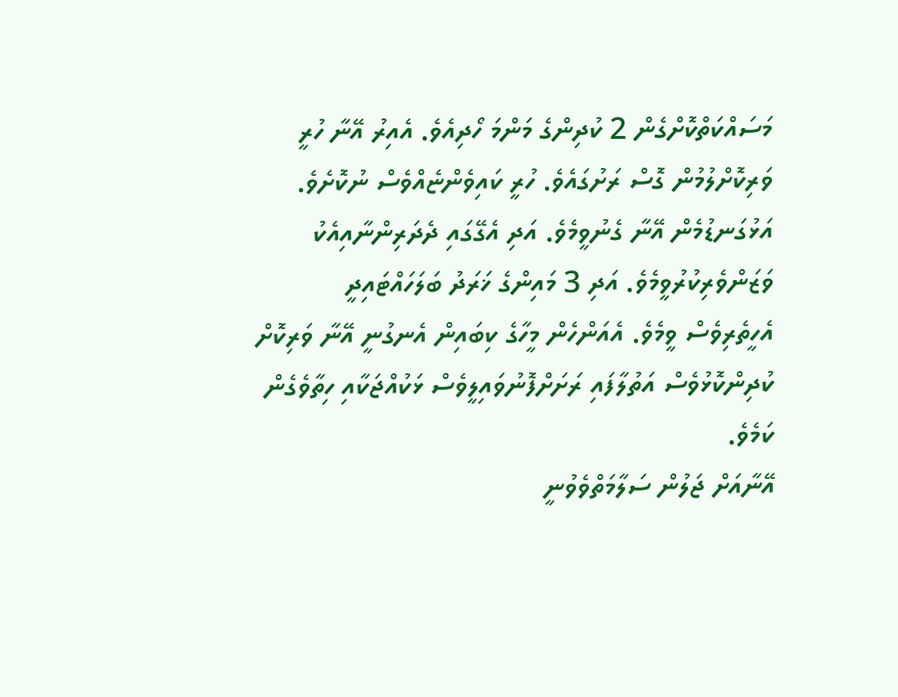މަސައްކަތްކޮށްގެން 2 ކުދިންގެ މަންމަ ހޯދިއެވެ. އެއިރު އޭނާ ހުރީ ވަރިކޮށްލުމުން ގޮސް ރަށުގައެވެ. ހުރީ ކައިވެންޏެއްވެސް ނުކޮށެވެ. އަޅުގަނޑުމެން އޭނާ ގެނުވީމެވެ. އަދި އެގޭގައި ދެދަރިންނާއިއެކު ވަޒަންވެރިކުރުވީމެވެ. އަދި 3 މައިންގެ ޚަރަދު ބަލަހައްޓައިދީ އެހީތެރިވެސް ވީމެވެ. އެއަންހެން މީހާގެ ކިބައިން އެނގުނީ އޭނާ ވަރިކޮށް ކުދިންކޮޅުވެސް އަތުލާފައި ރަށަށްފޮނުވައިލީވެސް ޅަކުއްޖަކާއި ހިތާވެގެން ކަމެވެ.
އޭނާއަށް ޖަލުން ސަލާމަތްވެވުނީ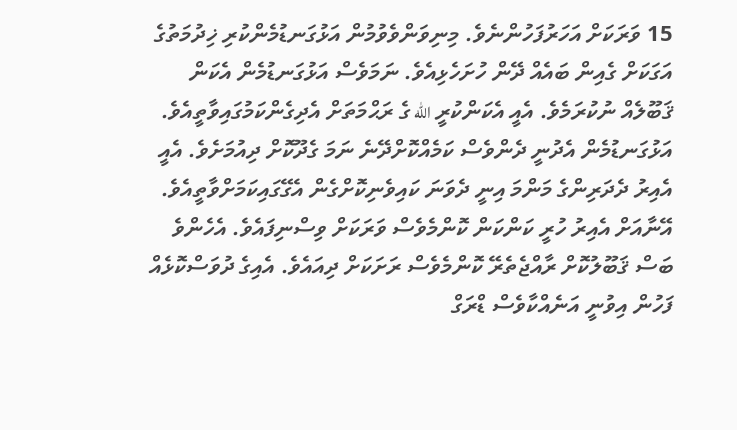15 ވަރަކަށް އަހަރުފަހުންނެވެ. މިނިވަންވެވުމުން އަޅުގަނޑުމެންކުރި ޚިދުމަތުގެ އަގަކަށް ގެއިން ބައެއް ދޭން ހުށަހެޅިއެވެ. ނަމަވެސް އަޅުގަނޑުމެން އެކަން ޤަބޫލެއް ނުކުރަމެވެ. އެއީ އެކަންކުރީ الله ގެ ރަޙްމަތަށް އެދިގެންކަމުގައިވާތީއެވެ. އަޅުގަނޑުމެން އެދުނީ ދެންވެސް ކަމެއްކޮށްދޭނެ ނަމަ ގެދޫކޮށް ދިއުމަށެވެ. އެއީ އެއިރު ދެދަރިންގެ މަންމަ އިނީ ދެވަނަ ކައިވެނިކޮށްގެން އެގޭގައިކަމަށްވާތީއެވެ.
އޭނާއަށް އެއިރު ހުރީ ކަންކަން ކޮންމެވެސް ވަރަކަށް ވިސްނިފައެވެ. އެހެންވެ ބަސް ޤަބޫލުކޮށް ރާއްޖެތެރޭ ކޮންމެވެސް ރަށަކަށް ދިއައެވެ. އެއިގެ ދުވަސްކޮޅެއް ފަހުން އިވުނީ އަނެއްކާވެސް ޑްރަގް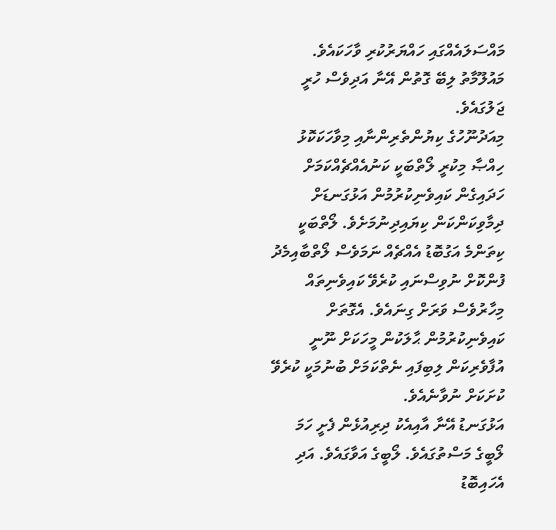މައްސަލައެއްގައި ހައްޔަރުކުރި ވާހަކައެވެ. މައުލޫމާތު ލިބޭ ގޮތުން އޭނާ އަދިވެސް ހުރީ ޖަލުގައެވެ.
މިއަދުނޫހުގެ ކިޔުންތެރިންނާއި މިވާހަކަކޮޅު ހިއްޞާ މިކުރީ ލޯތްބަކީ ކަނުއެއްޗެއްކަމަށް ހަދައިގެން ކައިވެނިކުރުމުން އަޅުގަނޑަށް ދިމާވިކަންކަން ކިޔައިދިނުމަށެވެ. ލޯތްބަކީ ކިތަންމެ އަގުބޮޑު އެއްޗެއް ނަމަވެސް ލޯތްބާއިމެދު ފުންކޮށް ނުވިސްނައި ކުރެވޭ ކައިވެނިތައް މިހާރުވެސް ވަރަށް ގިނައެވެ. އެގޮތަށް ކައިވެނިކުރުމުން ޙާލަކުން މީހަކަށް ނޫނީ އުފާވެރިކަން ލިބިފައި ނެތްކަމަށް ބުނުމަކީ ކުރެވޭ ކުށަކަށް ނުވާނެއެވެ.
އަޅުގަނޑު އޭނާ އާއިއެކު ދިރިއުޅެން ފެށީ ހަމަ ލޯބީގެ މަސްތުގައެވެ. ލޯބީގެ އަވާގައެވެ. އަދި އެހައިބޮޑު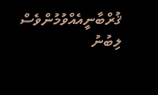ޤުރްބާނީއެއްވުމުންވެސް ލިބުނު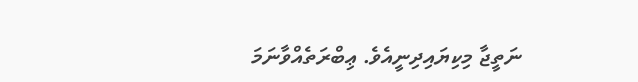ނަތީޖާ މިކިޔައިދިނީއެވެ. ޢިބްރަތެއްވާނަމަ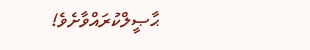ޙާޞީލްކުރައްވާށެވެ!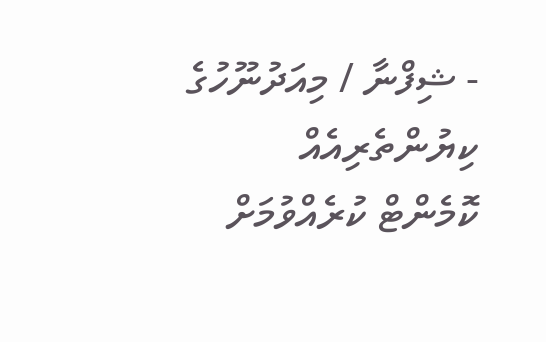- ޝިފްނާ / މިއަދުނޫހުގެ ކިޔުންތެރިއެއް
ކޮމެންޓް ކުރެއްވުމަށް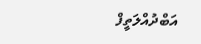އަބްދުއްލަތީފް